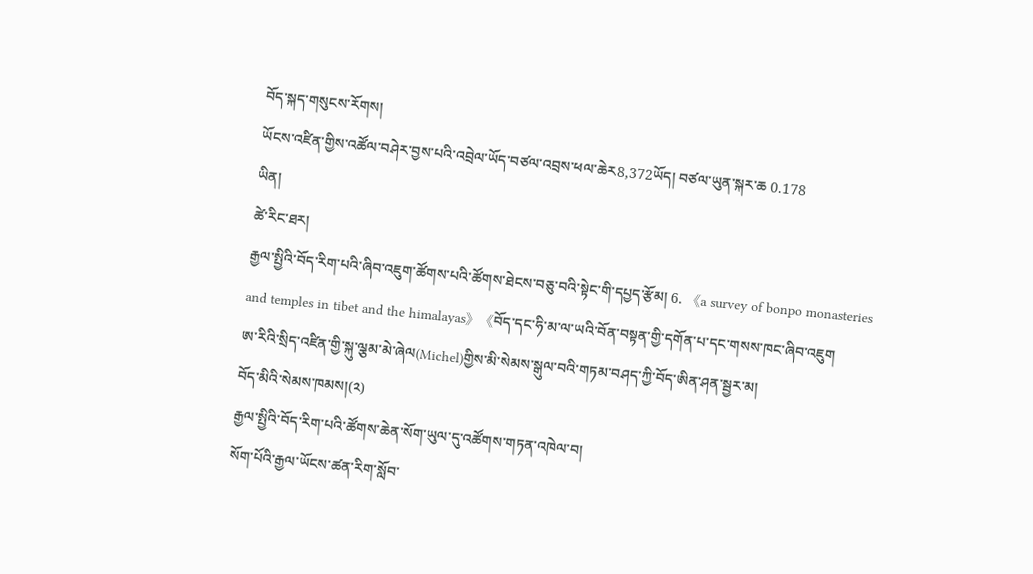བོད་སྐད་གསུངས་རོགས།
ཡོངས་འཛིན་གྱིས་འཚོལ་བཤེར་བྱས་པའི་འབྲེལ་ཡོད་བཙལ་འབྲས་ཕལ་ཆེར8,372ཡོད། བཙལ་ཡུན་སྐར་ཆ 0.178
ཡིན།
ཚེ་རིང་ཐར།
རྒྱལ་སྤྱིའི་བོད་རིག་པའི་ཞིབ་འཇུག་ཚོགས་པའི་ཚོགས་ཐེངས་བཅུ་བའི་སྟེང་གི་དཔྱད་རྩོམ། 6. 《a survey of bonpo monasteries and temples in tibet and the himalayas》《བོད་དང་ཧི་མ་ལ་ཡའི་བོན་བསྟན་གྱི་དགོན་པ་དང་གསས་ཁང་ཞིབ་འཇུག
ཨ་རིའི་སྲིད་འཛིན་གྱི་སྐུ་ལྕམ་མེ་ཞེལ(Michel)གྱིས་མི་སེམས་སྒུལ་བའི་གཏམ་བཤད་ཀྱི་བོད་ཨིན་ཤན་སྦྱར་མ།
བོད་མིའི་སེམས་ཁམས།(༢)
རྒྱལ་སྤྱིའི་བོད་རིག་པའི་ཚོགས་ཆེན་སོག་ཡུལ་དུ་འཚོགས་གཏན་འཁེལ་བ།
སོག་པོའི་རྒྱལ་ཡོངས་ཚན་རིག་སློབ་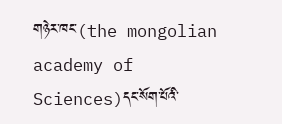གཉེར་ཁང་(the mongolian academy of Sciences)དང་སོག་པོའི་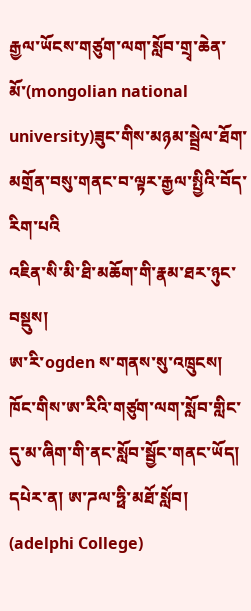རྒྱལ་ཡོངས་གཙུག་ལག་སློབ་གྲྭ་ཆེན་མོ་(mongolian national university)ཟུང་གིས་མཉམ་སྦྲེལ་ཐོག་མགྲོན་བསུ་གནང་བ་ལྟར་རྒྱལ་སྤྱིའི་བོད་རིག་པའི
འཇིན་སི་མི་ཐི་མཆོག་གི་རྣམ་ཐར་ཉུང་བསྡུས།
ཨ་རི་ogden ས་གནས་སུ་འཁྲུངས། ཁོང་གིས་ཨ་རིའི་གཙུག་ལག་སློབ་གླིང་དུ་མ་ཞིག་གི་ནང་སློབ་སྦྱོང་གནང་ཡོད། དཔེར་ན། ཨ་ཌལ་ཧྥི་མཐོ་སློབ། (adelphi College)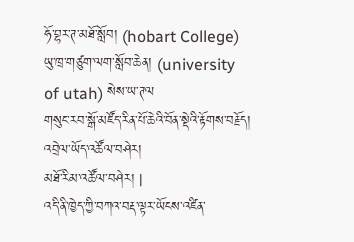ཧོ་བྷར་ཊ་མཐོ་སློབ། (hobart College) ཡུ་ཁྲ་གཙུག་ལག་སློབ་ཆེན། (university of utah) སེས་ཡ་ཊལ
གསུང་རབ་སྒོ་མཛོད་རིན་པོ་ཆེའི་བོན་སྡེའི་རྟོགས་བརྗོད།
འབྲེལ་ཡོད་འཚོལ་བཤེར།
མཐོ་རིམ་འཚོལ་བཤེར། |
འདི་ནི་ཁྱེད་ཀྱི་བཀའ་བརྡ་ལྟར་ཡོངས་འཛིན་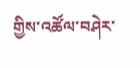གྱིས་འཚོལ་བཤེར་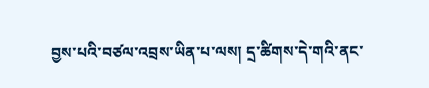བྱས་པའི་བཙལ་འབྲས་ཡིན་པ་ལས། དྲ་ཚིགས་དེ་གའི་ནང་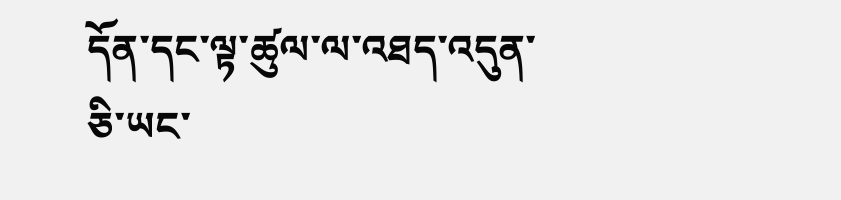དོན་དང་ལྟ་ཚུལ་ལ་འཐད་འདུན་ཅི་ཡང་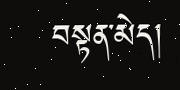བསྟན་མེད།